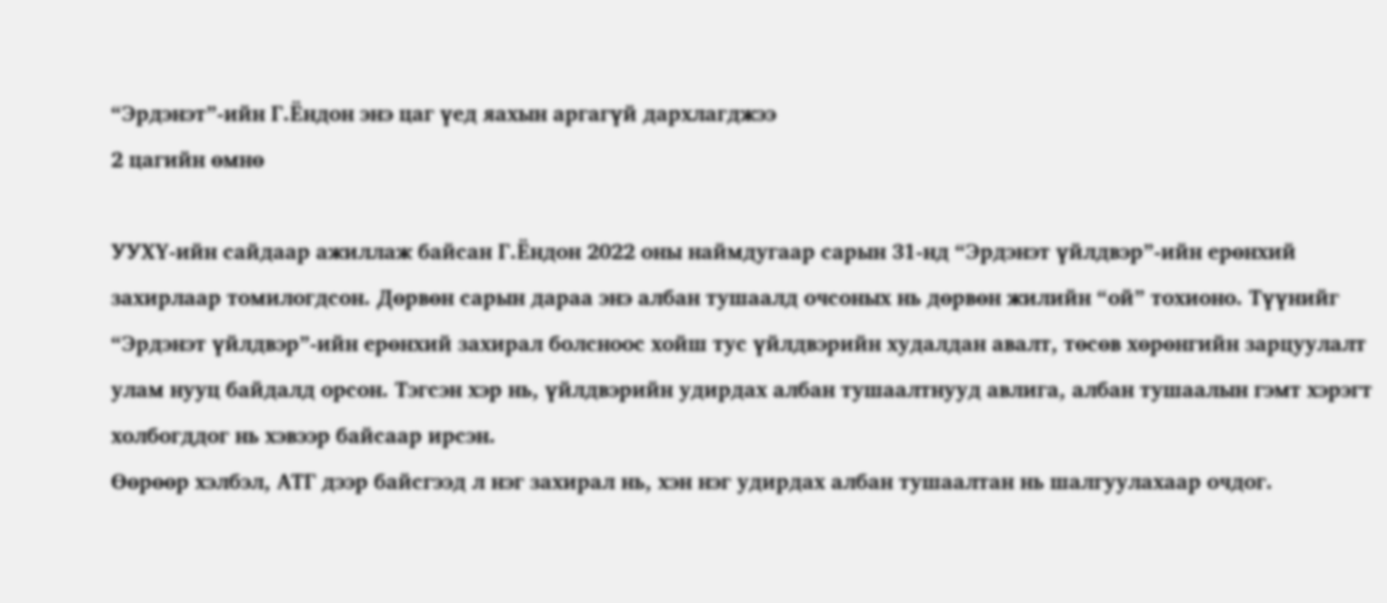“Эрдэнэт”-ийн Г.Ёндон энэ цаг үед яахын аргагүй дархлагджээ
2 цагийн өмнө

УУХҮ-ийн сайдаар ажиллаж байсан Г.Ёндон 2022 оны наймдугаар сарын 31-нд “Эрдэнэт үйлдвэр”-ийн ерөнхий захирлаар томилогдсон. Дөрвөн сарын дараа энэ албан тушаалд очсоных нь дөрвөн жилийн “ой” тохионо. Түүнийг “Эрдэнэт үйлдвэр”-ийн ерөнхий захирал болсноос хойш тус үйлдвэрийн худалдан авалт, төсөв хөрөнгийн зарцуулалт улам нууц байдалд орсон. Тэгсэн хэр нь, үйлдвэрийн удирдах албан тушаалтнууд авлига, албан тушаалын гэмт хэрэгт холбогддог нь хэвээр байсаар ирсэн.
Өөрөөр хэлбэл, АТГ дээр байсгээд л нэг захирал нь, хэн нэг удирдах албан тушаалтан нь шалгуулахаар очдог.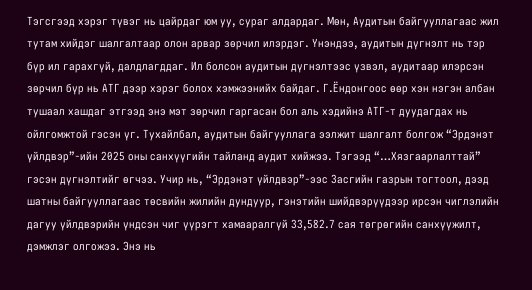Тэгсгээд хэрэг түвэг нь цайрдаг юм уу, сураг алдардаг. Мөн, Аудитын байгууллагаас жил тутам хийдэг шалгалтаар олон арвар зөрчил илэрдэг. Үнэндээ, аудитын дүгнэлт нь тэр бүр ил гарахгүй, далдлагддаг. Ил болсон аудитын дүгнэлтээс үзвэл, аудитаар илэрсэн зөрчил бүр нь АТГ дээр хэрэг болох хэмжээнийх байдаг. Г.Ёндонгоос өөр хэн нэгэн албан тушаал хашдаг этгээд энэ мэт зөрчил гаргасан бол аль хэдийнэ АТГ-т дуудагдах нь ойлгомжтой гэсэн үг. Тухайлбал, аудитын байгууллага ээлжит шалгалт болгож “Эрдэнэт үйлдвэр”-ийн 2025 оны санхүүгийн тайланд аудит хийжээ. Тэгээд “…Хязгаарлалттай” гэсэн дүгнэлтийг өгчээ. Учир нь, “Эрдэнэт үйлдвэр”-ээс Засгийн газрын тогтоол, дээд шатны байгууллагаас төсвийн жилийн дундуур, гэнэтийн шийдвэрүүдээр ирсэн чиглэлийн дагуу үйлдвэрийн үндсэн чиг үүрэгт хамааралгүй 33,582.7 сая төгрөгийн санхүүжилт, дэмжлэг олгожээ. Энэ нь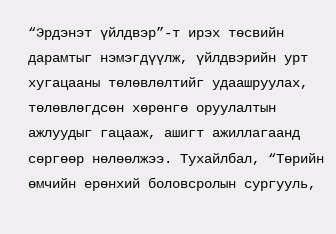“Эрдэнэт үйлдвэр”-т ирэх төсвийн дарамтыг нэмэгдүүлж, үйлдвэрийн урт хугацааны төлөвлөлтийг удаашруулах, төлөвлөгдсөн хөрөнгө оруулалтын ажлуудыг гацааж, ашигт ажиллагаанд сөргөөр нөлөөлжээ. Тухайлбал, “Төрийн өмчийн ерөнхий боловсролын сургууль,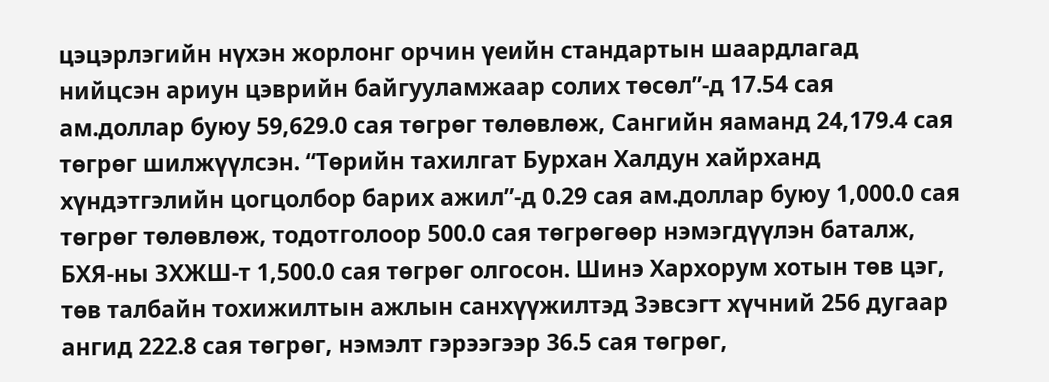цэцэрлэгийн нүхэн жорлонг орчин үеийн стандартын шаардлагад нийцсэн ариун цэврийн байгууламжаар солих төсөл”-д 17.54 сая ам.доллар буюу 59,629.0 сая төгрөг төлөвлөж, Сангийн яаманд 24,179.4 сая төгрөг шилжүүлсэн. “Төрийн тахилгат Бурхан Халдун хайрханд хүндэтгэлийн цогцолбор барих ажил”-д 0.29 сая ам.доллар буюу 1,000.0 сая төгрөг төлөвлөж, тодотголоор 500.0 сая төгрөгөөр нэмэгдүүлэн баталж, БХЯ-ны ЗХЖШ-т 1,500.0 сая төгрөг олгосон. Шинэ Хархорум хотын төв цэг, төв талбайн тохижилтын ажлын санхүүжилтэд Зэвсэгт хүчний 256 дугаар ангид 222.8 сая төгрөг, нэмэлт гэрээгээр 36.5 сая төгрөг,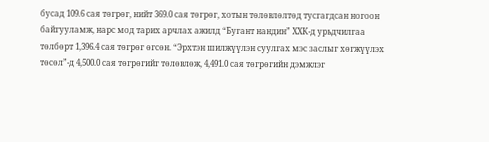бусад 109.6 сая төгрөг, нийт 369.0 сая төгрөг, хотын төлөвлөлтөд тусгагдсан ногоон байгууламж, нарс мод тарих арчлах ажилд “Бугант нандин” ХХК-д урьдчилгаа төлбөрт 1,396.4 сая төгрөг өгсөн. “Эрхтэн шилжүүлэн суулгах мэс заслыг хөгжүүлэх төсөл”-д 4,500.0 сая төгрөгийг төлөвлөж, 4,491.0 сая төгрөгийн дэмжлэг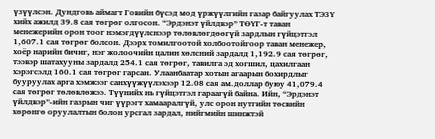үзүүлсэн. Дундговь аймагт Говийн бүсэд мод үржүүлгийн газар байгуулах ТЭЗҮ хийх ажилд 39.8 сая төгрөг олгосон. “Эрдэнэт үйлдвэр” ТӨҮГ-т таван менежерийн орон тоог нэмэгдүүлснээр төлөвлөгдөөгүй зардлын гүйцэтгэл 1,607.1 сая төгрөг болсон. Дээрх томилгоотой холбоотойгоор таван менежер, хоёр нарийн бичиг, нэг жолоочийн цалин хөлсний зардалд 1,192.9 сая төгрөг, тээвэр шатахууны зардалд 254.1 сая төгрөг, тавилга эд хогшил, цахилгаан хэрэгсэлд 160.1 сая төгрөг гарсан. Улаанбаатар хотын агаарын бохирдлыг бууруулах арга хэмжээг санхүүжүүлэхээр 12.08 сая ам.доллар буюу 41,079.4 сая төгрөг төлөвлөжээ. Түүнийх нь гүйцэтгэл гараагүй байна. Ийн, “Эрдэнэт үйлдвэр”-ийн газрын чиг үүрэгт хамааралгүй, улс орон нутгийн төсвийн хөрөнгө оруулалтын болон урсгал зардал, нийгмийн шинжтэй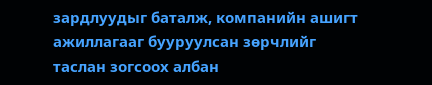зардлуудыг баталж, компанийн ашигт ажиллагааг бууруулсан зөрчлийг таслан зогсоох албан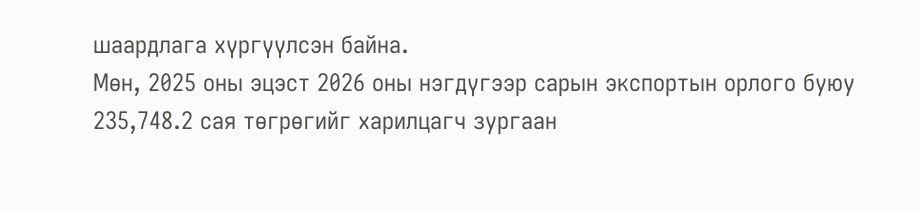шаардлага хүргүүлсэн байна.
Мөн, 2025 оны эцэст 2026 оны нэгдүгээр сарын экспортын орлого буюу 235,748.2 сая төгрөгийг харилцагч зургаан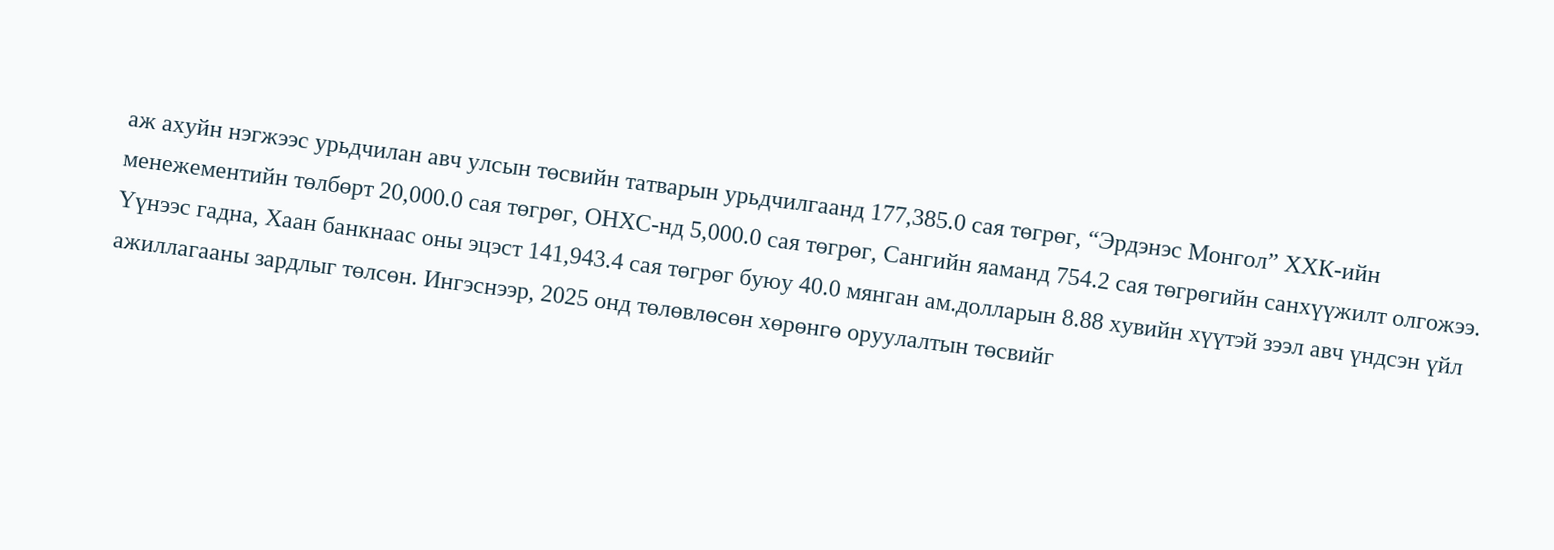аж ахуйн нэгжээс урьдчилан авч улсын төсвийн татварын урьдчилгаанд 177,385.0 сая төгрөг, “Эрдэнэс Монгол” ХХК-ийн менежементийн төлбөрт 20,000.0 сая төгрөг, ОНХС-нд 5,000.0 сая төгрөг, Сангийн яаманд 754.2 сая төгрөгийн санхүүжилт олгожээ. Үүнээс гадна, Хаан банкнаас оны эцэст 141,943.4 сая төгрөг буюу 40.0 мянган ам.долларын 8.88 хувийн хүүтэй зээл авч үндсэн үйл ажиллагааны зардлыг төлсөн. Ингэснээр, 2025 онд төлөвлөсөн хөрөнгө оруулалтын төсвийг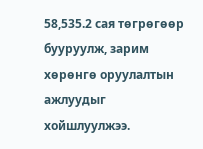58,535.2 сая төгрөгөөр бууруулж, зарим хөрөнгө оруулалтын ажлуудыг хойшлуулжээ.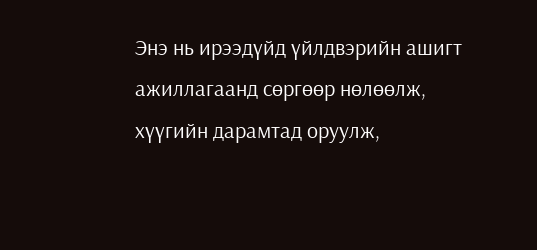Энэ нь ирээдүйд үйлдвэрийн ашигт ажиллагаанд сөргөөр нөлөөлж, хүүгийн дарамтад оруулж,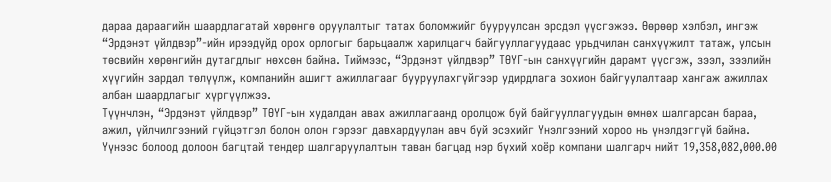дараа дараагийн шаардлагатай хөрөнгө оруулалтыг татах боломжийг бууруулсан эрсдэл үүсгэжээ. Өөрөөр хэлбэл, ингэж “Эрдэнэт үйлдвэр”-ийн ирээдүйд орох орлогыг барьцаалж харилцагч байгууллагуудаас урьдчилан санхүүжилт татаж, улсын төсвийн хөрөнгийн дутагдлыг нөхсөн байна. Тиймээс, “Эрдэнэт үйлдвэр” ТӨҮГ-ын санхүүгийн дарамт үүсгэж, зээл, зээлийн хүүгийн зардал төлүүлж, компанийн ашигт ажиллагааг бууруулахгүйгээр удирдлага зохион байгуулалтаар хангаж ажиллах албан шаардлагыг хүргүүлжээ.
Түүнчлэн, “Эрдэнэт үйлдвэр” ТӨҮГ-ын худалдан авах ажиллагаанд оролцож буй байгууллагуудын өмнөх шалгарсан бараа, ажил, үйлчилгээний гүйцэтгэл болон олон гэрээг давхардуулан авч буй эсэхийг Үнэлгээний хороо нь үнэлдэггүй байна. Үүнээс болоод долоон багцтай тендер шалгаруулалтын таван багцад нэр бүхий хоёр компани шалгарч нийт 19,358,082,000.00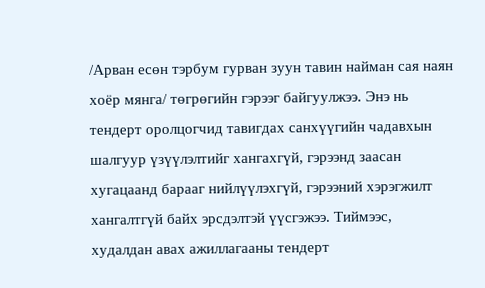/Арван есөн тэрбум гурван зуун тавин найман сая наян хоёр мянга/ төгрөгийн гэрээг байгуулжээ. Энэ нь тендерт оролцогчид тавигдах санхүүгийн чадавхын шалгуур үзүүлэлтийг хангахгүй, гэрээнд заасан хугацаанд барааг нийлүүлэхгүй, гэрээний хэрэгжилт хангалтгүй байх эрсдэлтэй үүсгэжээ. Тиймээс, худалдан авах ажиллагааны тендерт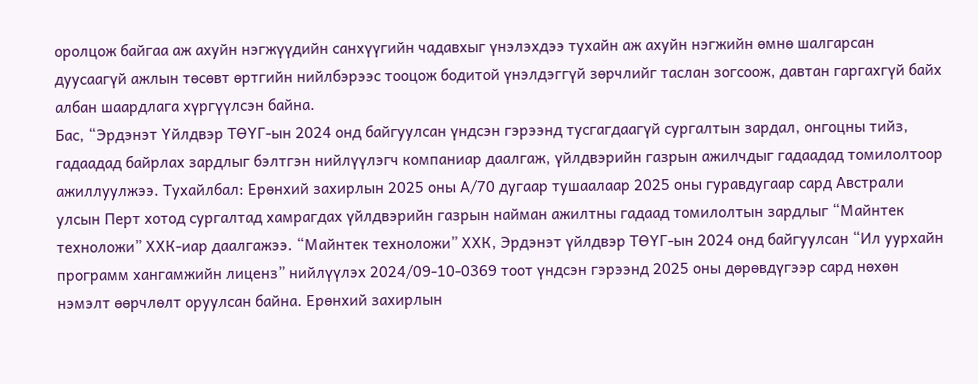оролцож байгаа аж ахуйн нэгжүүдийн санхүүгийн чадавхыг үнэлэхдээ тухайн аж ахуйн нэгжийн өмнө шалгарсан дуусаагүй ажлын төсөвт өртгийн нийлбэрээс тооцож бодитой үнэлдэггүй зөрчлийг таслан зогсоож, давтан гаргахгүй байх албан шаардлага хүргүүлсэн байна.
Бас, “Эрдэнэт Үйлдвэр ТӨҮГ-ын 2024 онд байгуулсан үндсэн гэрээнд тусгагдаагүй сургалтын зардал, онгоцны тийз, гадаадад байрлах зардлыг бэлтгэн нийлүүлэгч компаниар даалгаж, үйлдвэрийн газрын ажилчдыг гадаадад томилолтоор ажиллуулжээ. Тухайлбал: Ерөнхий захирлын 2025 оны А/70 дугаар тушаалаар 2025 оны гуравдугаар сард Австрали улсын Перт хотод сургалтад хамрагдах үйлдвэрийн газрын найман ажилтны гадаад томилолтын зардлыг “Майнтек техноложи” ХХК-иар даалгажээ. “Майнтек техноложи” ХХК, Эрдэнэт үйлдвэр ТӨҮГ-ын 2024 онд байгуулсан “Ил уурхайн программ хангамжийн лиценз” нийлүүлэх 2024/09-10-0369 тоот үндсэн гэрээнд 2025 оны дөрөвдүгээр сард нөхөн нэмэлт өөрчлөлт оруулсан байна. Ерөнхий захирлын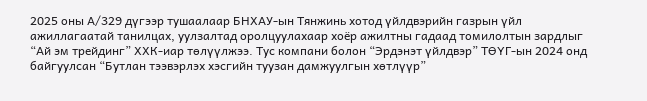2025 оны А/329 дүгээр тушаалаар БНХАУ-ын Тянжинь хотод үйлдвэрийн газрын үйл ажиллагаатай танилцах, уулзалтад оролцуулахаар хоёр ажилтны гадаад томилолтын зардлыг “Ай эм трейдинг” ХХК-иар төлүүлжээ. Тус компани болон “Эрдэнэт үйлдвэр” ТӨҮГ-ын 2024 онд байгуулсан “Бутлан тээвэрлэх хэсгийн туузан дамжуулгын хөтлүүр”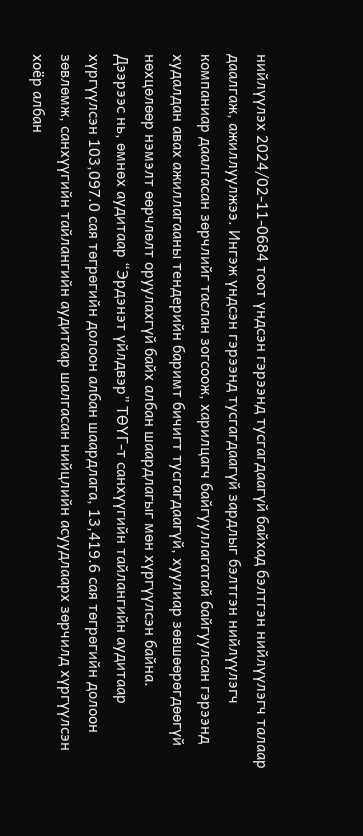нийлүүлэх 2024/02-11-0684 тоот үндсэн гэрээнд тусгагдаагүй байхад бэлтгэн нийлүүлэгч талаар даалгаж, ажиллуулжээ. Ингэж үндсэн гэрээнд тусгагдаагүй зардлыг бэлтгэн нийлүүлэгч компаниар даалгасан зөрчлийг таслан зогсоож, харилцагч байгууллагатай байгуулсан гэрээнд худалдан авах ажиллагааны тендерийн баримт бичигт тусгагдаагүй, хуулиар зөвшөөрөгдөөгүй нөхцөлөөр нэмэлт өөрчлөлт оруулахгүй байх албан шаардлагыг мөн хүргүүлсэн байна.
Дээрээс нь, өмнөх аудитаар “Эрдэнэт үйлдвэр” ТӨҮГ-т санхүүгийн тайлангийн аудитаар хүргүүлсэн 103,097.0 сая төгрөгийн долоон албан шаардлага, 13,419.6 сая төгрөгийн долоон зөвлөмж, санхүүгийн тайлангийн аудитаар шалгасан нийцлийн асуудлаарх зөрчилд хүргүүлсэн хоёр албан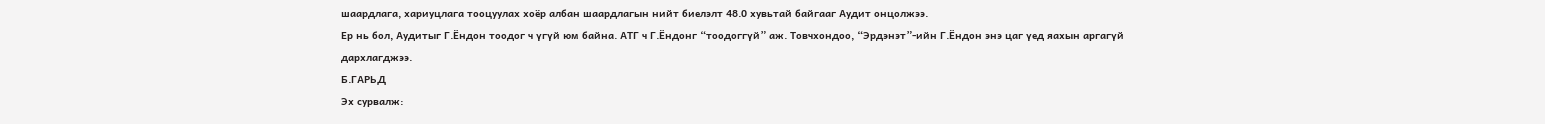шаардлага, хариуцлага тооцуулах хоёр албан шаардлагын нийт биелэлт 48.0 хувьтай байгааг Аудит онцолжээ.
Ер нь бол, Аудитыг Г.Ёндон тоодог ч үгүй юм байна. АТГ ч Г.Ёндонг “тоодоггүй” аж. Товчхондоо, “Эрдэнэт”-ийн Г.Ёндон энэ цаг үед яахын аргагүй дархлагджээ.
Б.ГАРЬД
Эх сурвалж: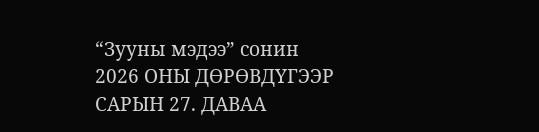“Зууны мэдээ” сонин
2026 ОНЫ ДӨРӨВДҮГЭЭР САРЫН 27. ДАВАА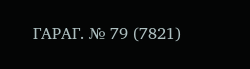ГАРАГ. № 79 (7821)